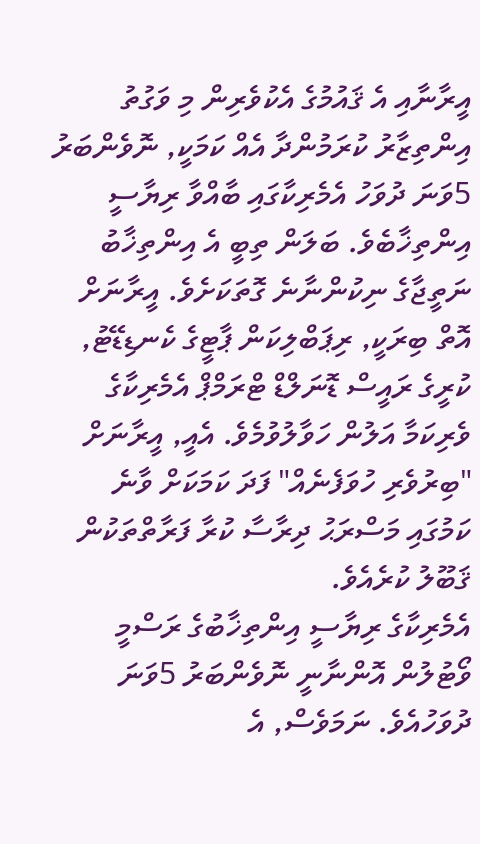އީރާނާއި އެ ޤައުމުގެ އެކުވެރިން މި ވަގުތު އިންތިޒާރު ކުރަމުންދާ އެއް ކަމަކީ, ނޮވެންބަރު 5ވަނަ ދުވަހު އެމެރިކާގައި ބާއްވާ ރިޔާސީ އިންތިޚާބެވެ. ބަލަން ތިބީ އެ އިންތިޚާބު ނަތީޖާގެ ނިކުންނާނެ ގޮތަކަށެވެ. އީރާނަށް އޮތް ބިރަކީ, ރިޕަބްލިކަން ޕާޓީގެ ކެނޑިޑޭޓު, ކުރީގެ ރައީސް ޑޮނަލްޑް ޓްރަމްޕް އެމެރިކާގެ ވެރިކަމާ އަލުން ހަވާލުވުމެވެ. އެއީ, އީރާނަށް "ބިރުވެރި ހުވަފެނެއް" ފަދަ ކަމަކަށް ވާނެ ކަމުގައި މަސްރަޙު ދިރާސާ ކުރާ ފަރާތްތަކުން ޤަބޫލު ކުރެއެވެ.
އެމެރިކާގެ ރިޔާސީ އިންތިޚާބުގެ ރަސްމީ ވޯޓުލުން އޮންނާނީ ނޮވެންބަރު 5ވަނަ ދުވަހުއެވެ. ނަމަވެސް, އެ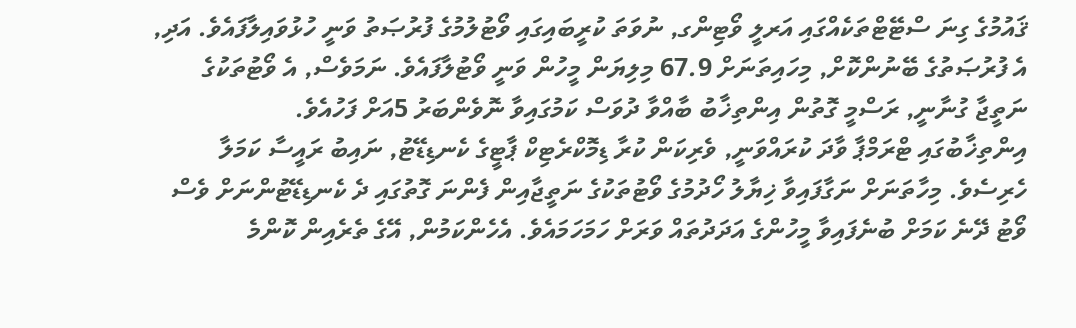ޤައުމުގެ ގިނަ ސްޓޭޓްތަކެއްގައި އަރލީ ވޯޓިންގ, ނުވަތަ ކުރީބައިގައި ވޯޓުލުމުގެ ފުރުޞަތު ވަނީ ހުޅުވައިލާފައެވެ. އަދި, އެ ފުރުޞަތުގެ ބޭނުންކޮށް, މިހައިތަނަށް 67.9 މިލިޔަން މީހުން ވަނީ ވޯޓުލާފައެވެ. ނަމަވެސް, އެ ވޯޓުތަކުގެ ނަތީޖާ ގުނާނީ, ރަސްމީ ގޮތުން އިންތިޚާބު ބާއްވާ ދުވަސް ކަމުގައިވާ ނޮވެންބަރު 5އަށް ފަހުއެވެ.
އިންތިޚާބުގައި ޓްރަމްޕާ ވާދަ ކުރައްވަނީ, ވެރިކަން ކުރާ ޑިމޮކްރެޓިކް ޕާޓީގެ ކެނޑިޑޭޓު, ނައިބު ރައީސާ ކަމަލާ ހެރިސެވެ. މިހާތަނަށް ނަގާފައިވާ ޚިޔާލު ހޯދުމުގެ ވޯޓުތަކުގެ ނަތީޖާއިން ފެންނަ ގޮތުގައި ދެ ކެނޑިޑޭޓުންނަށް ވެސް ވޯޓު ދޭނެ ކަމަށް ބުނެފައިވާ މީހުންގެ އަދަދުތައް ވަރަށް ހަމަހަމައެވެ. އެހެންކަމުން, އޭގެ ތެރެއިން ކޮންމެ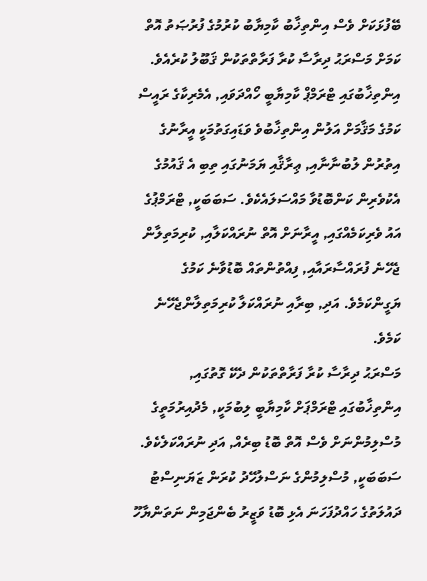ބޭފުޅަކަށް ވެސް އިންތިޚާބު ކާމިޔާބު ކުރުމުގެ ފުރުޞަތު އޮތް ކަމަށް މަސްރަޙު ދިރާސާ ކުރާ ފަރާތްތަކުން ޤަބޫލު ކުރެއެވެ.
އިންތިޚާބުގައި ޓްރަމްޕް ކާމިޔާބީ ހޯއްދަވައި, އެމެރިކާގެ ރައީސް ކަމުގެ މަޤާމަށް އަލުން އިންތިޚާބުވެ ވަޑައިގަތުމަކީ އީރާނުގެ އިތުރުން ލުބުނާނާއި, ޢިރާޤާއި ޔަމަނުގައި ތިބި އެ ޤައުމުގެ އެކުވެރިން ކަންބޮޑުވާ މައްސަލައެކެވެ. ސަބަބަކީ, ޓްރަމްޕުގެ އައު ވެރިކަމެއްގައި, އީރާނަށް އޮތް ނުރައްކަލާއި, ކުރިމަތިލާން ޖެހޭނެ ފުރައްސާރައާއި, ފިއްތުންތައް ބޮޑުވާނެ ކަމުގެ ޔަގީންކަމެވެ. އަދި, ބިރާއި ނުރައްކަލާ ކުރިމަތިލާންޖެހޭނެ ކަމެވެ.
މަސްރަޙު ދިރާސާ ކުރާ ފަރާތްތަކުން ދެކޭ ގޮތުގައި, އިންތިޚާބުގައި ޓްރަމްޕަށް ކާމިޔާބީ ލިބުމަކީ, މެދުއިރުމަތީގެ މުސްލިމުންނަށް ވެސް އޮތް ބޮޑު ބިރެއް, އަދި ނުރައްކަލެކެވެ. ސަބަބަކީ, މުސްލިމުންގެ ނަސްލުހޭދު ކުރަން ޒަޔަނިސްޓު ދައުލަތުގެ ހައްދުފަހަނަ އެޅި ބޮޑު ވަޒީރު ބެންޖަމިން ނަތަންޔާހޫ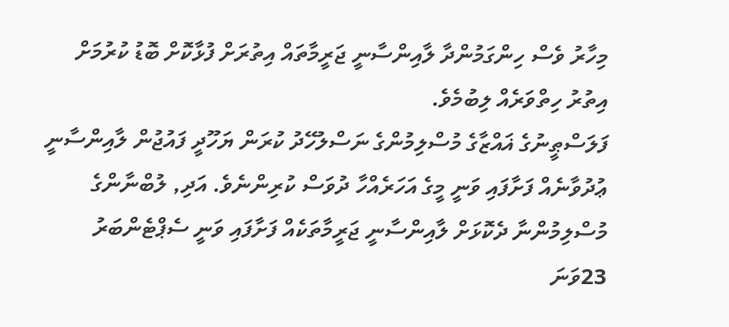މިހާރު ވެސް ހިންގަމުންދާ ލާއިންސާނީ ޖަރީމާތައް އިތުރަށް ފުޅާކޮށް ބޮޑު ކުރުމަށް އިތުރު ހިތްވަރެއް ލިބުމެވެ.
ފަލަސްޠީނުގެ ޣައްޒާގެ މުސްލިމުންގެ ނަސްލުހޭދު ކުރަން ޔަހޫދީ ފައުޖުން ލާއިންސާނީ ޢުދުވާނެއް ފަށާފައި ވަނީ މީގެ އަހަރެއްހާ ދުވަސް ކުރިންނެވެ. އަދި, ލުބްނާންގެ މުސްލިމުންނާ ދެކޮޅަށް ލާއިންސާނީ ޖަރީމާތަކެއް ފަށާފައި ވަނީ ސެޕްޓެންބަރު 23ވަނަ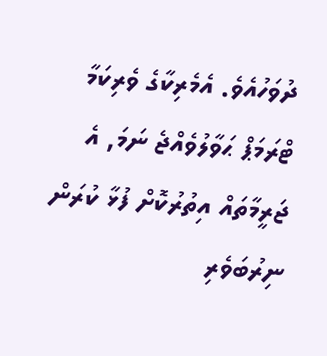ދުވަހުއެވެ. އެމެރިކާގެ ވެރިކަމާ ޓްރަމަޕް ޙަވާލުވެއްޖެ ނަމަ, އެ ޖަރީމާތައް އިތުރުކޮށް ފުޅާ ކުރަން ނިރުބަވެރި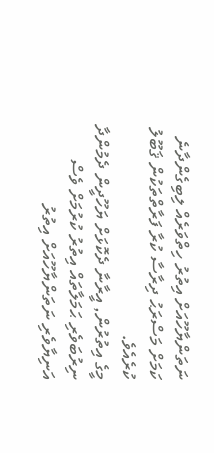ނަތަންޔާހޫއަށް އިތުރު ހިތްވަރެއް ލިބިގެންދާނެ ކަމަށް މަސްރަޙު ދިރާސާ ކުރާ ފަރާތްތަކުން ޤަބޫލު ކުރެއެވެ.
މީގެ އިތުރުން, އީރާނާ ދެކޮޅަށް ޔަހޫދީން ދެމުންދާ ނިރުބަވެރި ޙަމަލާތައް އިތުރު ކުރުމަށް ވެސް އަނިޔާވެރި ނަތަންޔާހޫއަށް އިތުރު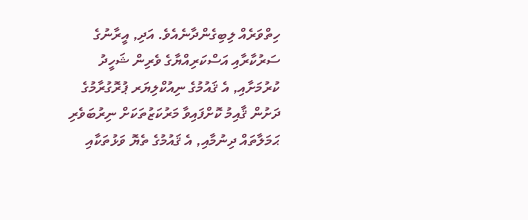ހިތްވަރެއް ލިބިގެންދާނެއެވެ. އަދި, އީރާނުގެ ސަރުކާރާއި އަސްކަރިއްޔާގެ ވެރިން ޝަހީދު ކުރުމަށާއި, އެ ޤައުމުގެ ނިއުކްލިޔަރ ޕުރޮގުރާމުގެ ދަށުން ޤާއިމު ކޮށްފައިވާ މަރުކަޒުތަކަށް ނިރުބަވެރި ޙަމަލާތައް ދިނުމާއި, އެ ޤައުމުގެ ތެޔޮ ވަޅުތަކާއި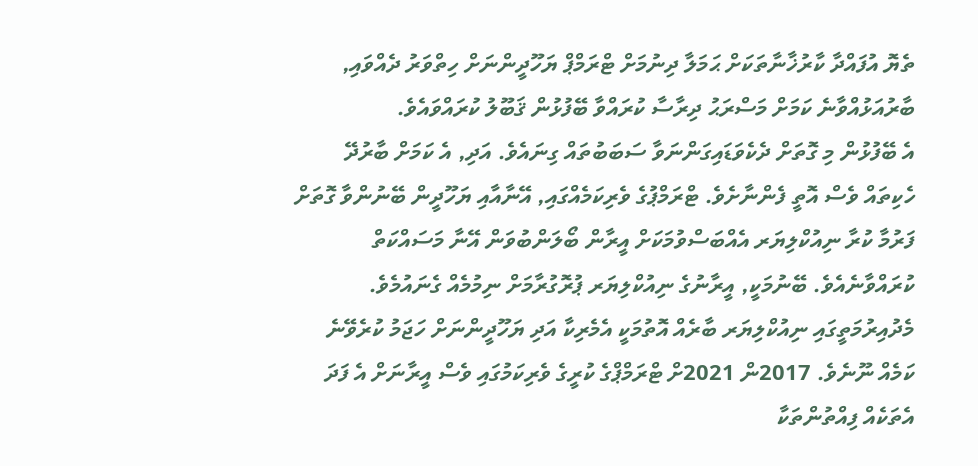ތެޔޮ އުފައްދާ ކާރުޚާނާތަކަށް ޙަމަލާ ދިނުމަށް ޓްރަމްޕް ޔަހޫދީންނަށް ހިތްވަރު ދެއްވައި, ބާރުއަޅުއްވާނެ ކަމަށް މަސްރަޙު ދިރާސާ ކުރައްވާ ބޭފުޅުން ޤަބޫލު ކުރައްވައެވެ.
އެ ބޭފުޅުން މި ގޮތަށް ދެކެވަޑައިގަންނަވާ ސަބަބުތައް ގިނައެވެ. އަދި, އެ ކަމަށް ބާރުދޭ ހެކިތައް ވެސް އޮތީ ފެންނާށެވެ. ޓްރަމްޕުގެ ވެރިކަމެއްގައި, އޭނާއާއި ޔަހޫދީން ބޭނުންވާ ގޮތަށް ފަރުމާ ކުރާ ނިއުކްލިޔަރ އެއްބަސްވުމަކަށް އީރާން ބޯލަންބުވަން އޭނާ މަސައްކަތް ކުރައްވާނެއެވެ. ބޭނުމަކީ, އީރާނުގެ ނިއުކްލިޔަރ ޕުރޮގުރާމަށް ނިމުމެއް ގެނައުމެވެ. މެދުއިރުމަތީގައި ނިއުކްލިޔަރ ބާރެއް އޮތުމަކީ އެމެރިކާ އަދި ޔަހޫދީންނަށް ހަޖަމު ކުރެވޭނެ ކަމެއް ނޫނެވެ. 2017ން 2021ށް ޓްރަމްޕްގެ ކުރީގެ ވެރިކަމުގައި ވެސް އީރާނަށް އެ ފަދަ އެތަކެއް ފިއްތުންތަކާ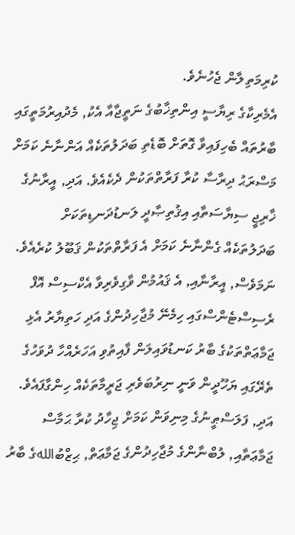ކުރިމަތިލާން ޖެހުނެވެ.
އެމެރިކާގެ ރިޔާސީ އިންތިޚާބުގެ ނަތީޖާއާ އެކު, މެދުއިރުމަތީގައި ބާރުތައް ބެހިފައިވާ ގޮތަށް ބޮޑެތި ބަދަލުތަކެއް އަންނާނެ ކަމަށް މަސްރަޙު ދިރާސާ ކުރާ ފަރާތްތަކުން ދެކެއެވެ. އަދި, އީރާނުގެ ޚާރިޖީ ސިޔާސަތާއި އިޤުތިޞާދީ ލަނޑުދަނޑިތަކަށް ބަދަލުތަކެއް ގެންނާނެ ކަމަށް އެ ފަރާތްތަކުން ޤަބޫލު ކުރެއެވެ. ނަމަވެސް, އީރާނާއި, އެ ޤައުމުން ވާގިވެރިވާ އެކްސިސް އޮފް ރެސިސްޓެންސްގައި ހިމެނޭ މުޖާހިދުންގެ އަދި ހަތިޔާރު އެޅި ޖަމާޢަތްތަކުގެ ބާރު ކަނޑުވައިލަން ފާއިތުވި އަހަރެއްހާ ދުވަހުގެ ތެރޭގައި ޔަހޫދީން ވަނީ ނިރުބަވެރި ޖަރީމާތަކެއް ހިންގާފައެވެ. އަދި, ފަލަސްޠީނުގެ މިނިވަން ކަމަށް ޖިހާދު ކުރާ ޙަމާސް ޖަމާޢަތާއި, ލުބްނާންގެ މުޖާހިދުންގެ ޖަމާޢަތް, ޙިޒްބުاللهގެ ބާރު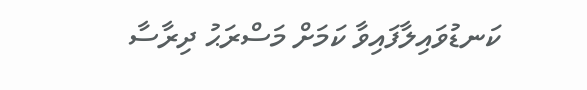ކަނޑުވައިލާފައިވާ ކަމަށް މަސްރަޙު ދިރާސާ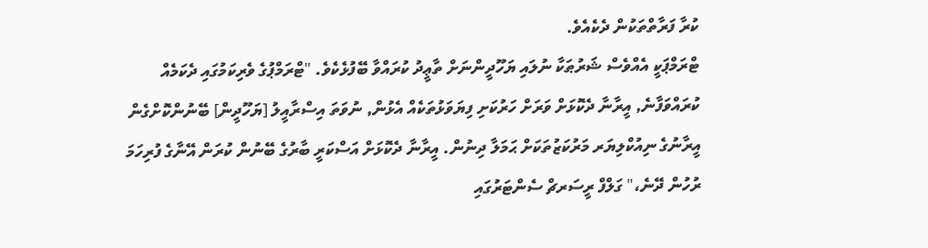ކުރާ ފަރާތްތަކުން ދެކެއެވެ.
ޓްރަމްޕަކީ އެއްވެސް ޝަރުޠަކާ ނުލައި ޔަހޫދީންނަށް ތާޢީދު ކުރައްވާ ބޭފުޅެކެވެ. "ޓްރަމްޕުގެ ވެރިކަމުގައި ދެކަމެއް ކުރައްވަފާނެ, އީރާނާ ދެކޮޅަށް ވަރަށް ހަރުކަށި ފިޔަވަޅުތަކެއް އެޅުން, ނުވަތަ އިސްރާއީލު [ޔަހޫދީން] ބޭނުންކޮށްގެން އީރާނުގެ ނިއުކްލިޔަރ މަރުކަޒުތަކަށް ޙަމަލާ ދިނުން. އީރާނާ ދެކޮޅަށް އަސްކަރީ ބާރުގެ ބޭނުން ކުރަން އޭނާގެ ފުރިހަމަ ރުހުން ދޭނެ،" ގަލްފް ރީސަރޗް ސެންޓަރުގައި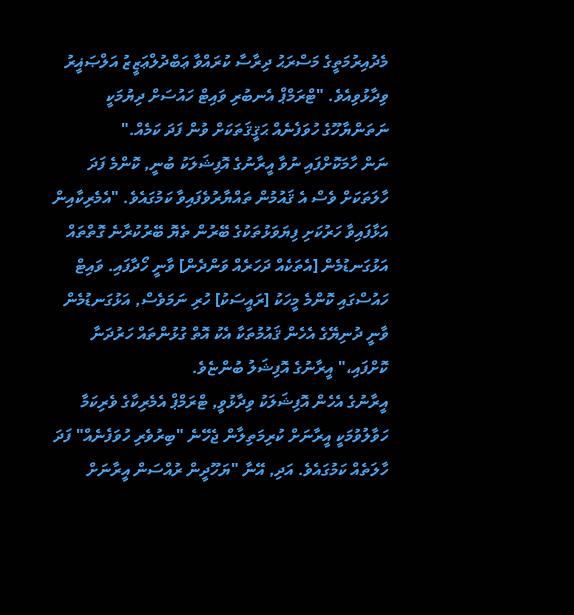މެދުއިރުމަތީގެ މަސްރަޙު ދިރާސާ ކުރައްވާ ޢަބްދުލްޢަޒީޒު އަލްޞަޣީރު ވިދާޅުވިއެވެ. "ޓްރަމްޕް އެނބުރި ވައިޓް ހައުސަށް ދިޔުމަކީ ނަތަންޔާހޫގެ ހުވަފެނެއް ޙަޤީޤަތަކަށް ވުން ފަދަ ކަމެއް."
ނަން ހާމަކޮށްފައި ނުވާ އީރާނުގެ އޮފިޝަލަކު ބުނީ, ކޮންމެ ފަދަ ހާލަތަކަށް ވެސް އެ ޤައުމުން ތައްޔާރުވެފައިވާ ކަމުގައެވެ. "އެމެރިކާއިން އަޅާފައިވާ ހަރުކަށި ފިޔަވަޅުތަކުގެ ބޭރުން ތެޔޮ ބޭރުކުރާނެ ގޮތްތައް އަޅުގަނޑުމެން [އެތަކެއް ދަހަރެއް ވަންދެން] ވާނީ ހޯދާފައި. ވައިޓް ހައުސްގައި ކޮންމެ މީހަކު [ރައީސަކު] ހުރި ނަމަވެސް, އަޅުގަނޑުމެން ވާނީ ދުނިޔޭގެ އެހެން ޤައުމުތަކާ އެކު އޮތް ގުޅުންތައް ހަރުދަނާ ކޮށްފައި،" އީރާނުގެ އޮފިޝަލު ބުންޏެވެ.
އީރާނުގެ އެހެން އޮފިޝަލަކު ވިދާޅުވީ, ޓްރަމްޕް އެމެރިކާގެ ވެރިކަމާ ހަވާލުވުމަކީ އީރާނަށް ކުރިމަތިލާން ޖެހޭނެ "ބިރުވެރި ހުވަފެނެއް" ފަދަ ހާލަތެއް ކަމުގައެވެ. އަދި, އޭނާ "ޔަހޫދީން ރުއްސަން އީރާނަށް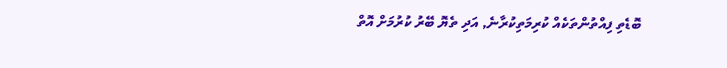ބޮޑެތި ފިއްތުންތަކެއް ކުރިމަތިކުރާނެ, އަދި ތެޔޮ ބޭރު ކުރުމަށް އޮތް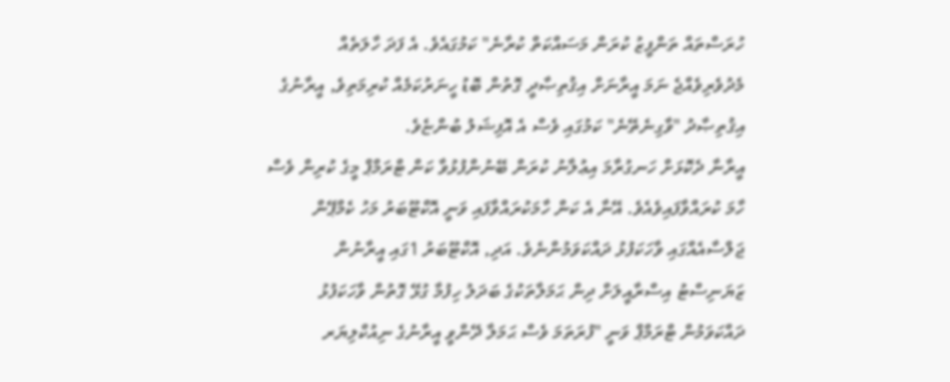ހުރަސްތައް ތަންފީޒު ކުރަން މަސައްކަތް ކުރާނެ" ކަމުގައެވެ. އެ ފަދަ ހާލަތެއް މެދުވެރިވެއްޖެ ނަމަ އީރާނަށް އިޤުތިޞާދީ ގޮތުން ބޮޑު ހީނަރުކަމެއް ކުރިމަތިވެ, އީރާނުގެ އިޤުތިޞާދު "ވާގިނެތޭނެ" ކަމުގައި ވެސް އެ އޮފިޝަލު ބުންޏެވެ.
އީރާނާ ދެކޮޅަށް ހަނގުރާމަ އިޢުލާނު ކުރަން ބޭނުންފުޅުވާ ކަން ޓްރަމްޕް މީގެ ކުރިން ވެސް ހާމަ ކުރައްވާފައިވެއެވެ. އޭނާ އެ ކަން ހާމަކުރައްވާފައި ވަނީ އޮކްޓޫބަރު މަހު ކެމްޕޭން ޖަލްސާއެއްގައި ވާހަކަފުޅު ދައްކަވަމުންނެވެ. އަދި, އޮކްޓޫބަރު 1ގައި އީރާނުން ޒަޔަނިސްޓު އިސްރާއީލަށް ދިން ޙަމަލާތަކުގެ ބަދަލު ހިފުމާ ގުޅޭ ގޮތުން ވާހަކަފުޅު ދައްކަވަމުން ޓްރަމްޕް ވަނީ "ފުރަތަމަ ވެސް ޙަމަލާ ދޭންވީ އީރާނުގެ ނިއުކްލިޔަރ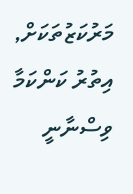މަރުކަޒުތަކަށް, އިތުރު ކަންކަމާ ވިސްނާނީ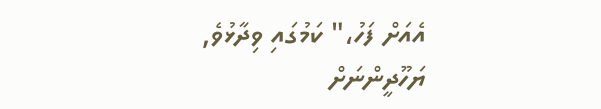އެއަށް ފަހު،" ކަމުގައި ވިދާޅުވެ, ޔަހޫދީންނަށް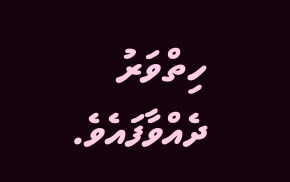ހިތްވަރު ދެއްވާފައެވެ.